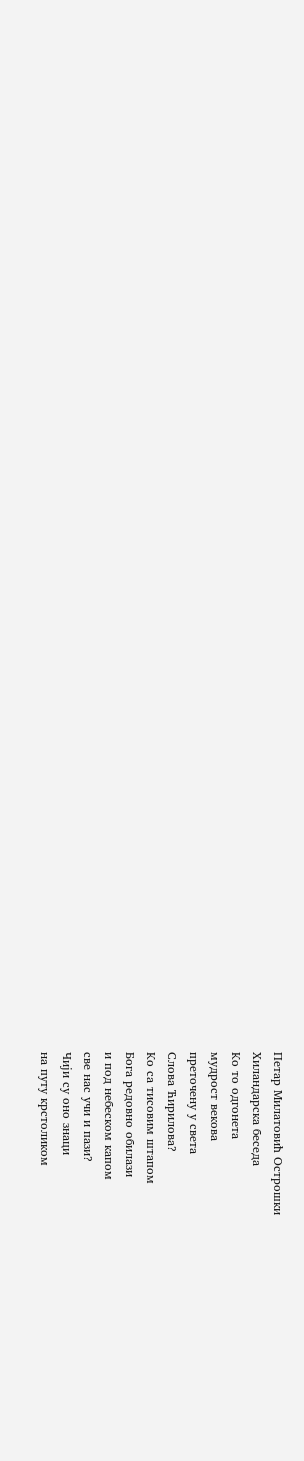Петар Милатовић Острошки
Хиландарска беседа
Ко то одгонета
мудрост векова
преточену у света
Слова Ћирилова?
Ко са тисовим штапом
Бога редовно обилази
и под небеском капом
све нас учи и пази?
Чији су оно знаци
на путу крстоликом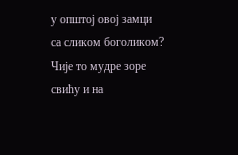у општој овој замци
са сликом боголиком?
Чије то мудре зоре
свићу и на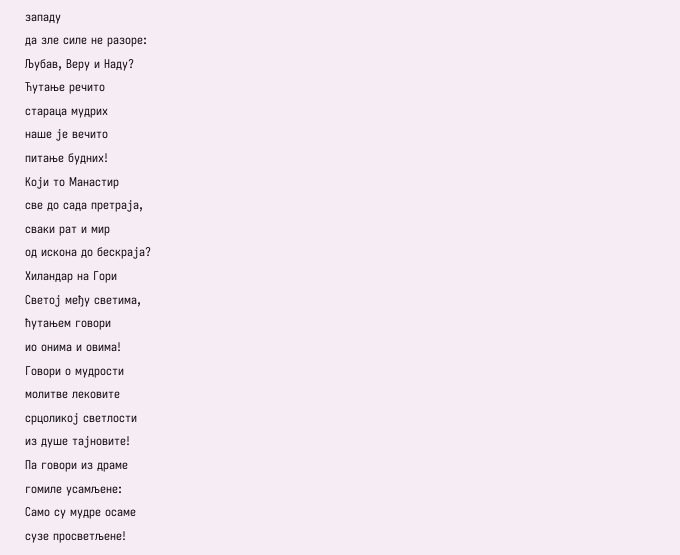западу
да зле силе не разоре:
Љубав, Веру и Наду?
Ћутање речито
стараца мудрих
наше је вечито
питање будних!
Који то Манастир
све до сада претраја,
сваки рат и мир
од искона до бескраја?
Хиландар на Гори
Светој међу светима,
ћутањем говори
ио онима и овима!
Говори о мудрости
молитве лековите
срцоликој светлости
из душе тајновите!
Па говори из драме
гомиле усамљене:
Само су мудре осаме
сузе просветљене!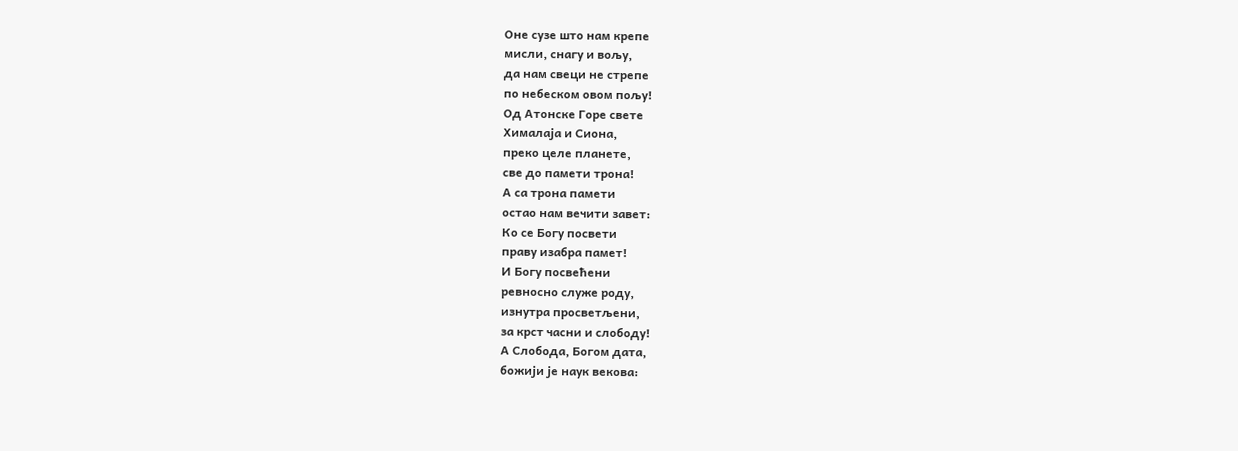Оне сузе што нам крепе
мисли, снагу и вољу,
да нам свеци не стрепе
по небеском овом пољу!
Од Атонске Горе свете
Хималаја и Сиона,
преко целе планете,
све до памети трона!
А са трона памети
остао нам вечити завет:
Ко се Богу посвети
праву изабра памет!
И Богу посвећени
ревносно служе роду,
изнутра просветљени,
за крст часни и слободу!
А Слобода, Богом дата,
божији је наук векова: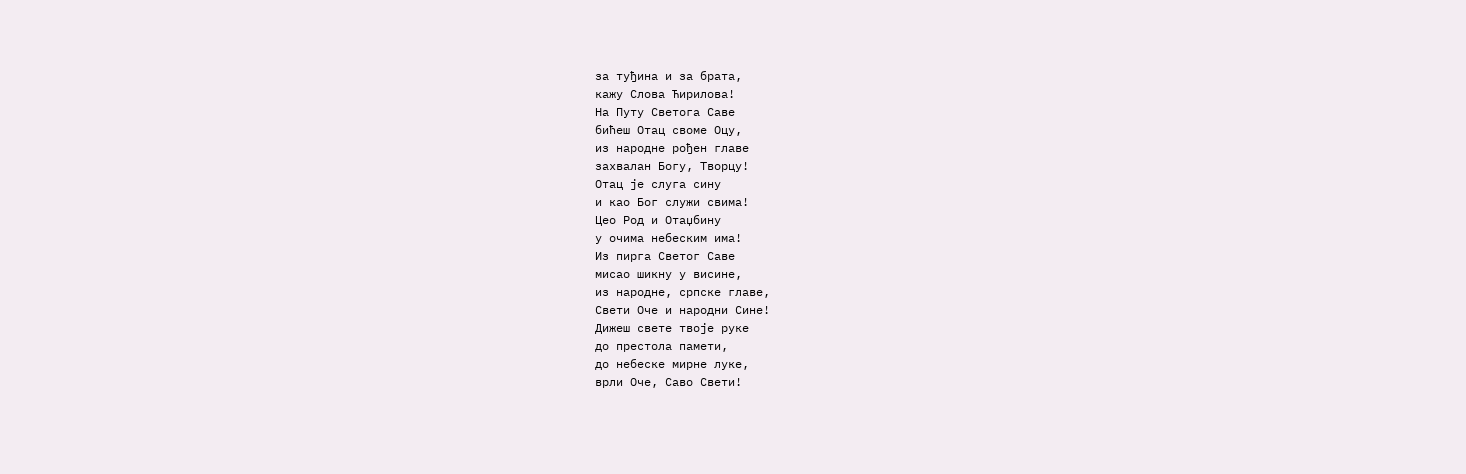за туђина и за брата,
кажу Слова Ћирилова!
На Путу Светога Саве
бићеш Отац своме Оцу,
из народне рођен главе
захвалан Богу, Творцу!
Отац је слуга сину
и као Бог служи свима!
Цео Род и Отаџбину
у очима небеским има!
Из пирга Светог Саве
мисао шикну у висине,
из народне, српске главе,
Свети Оче и народни Сине!
Дижеш свете твоје руке
до престола памети,
до небеске мирне луке,
врли Оче, Саво Свети!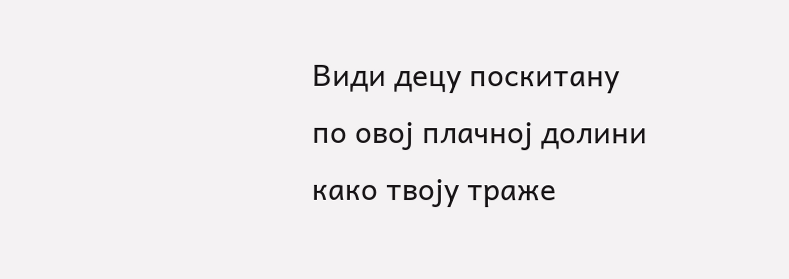Види децу поскитану
по овој плачној долини
како твоју траже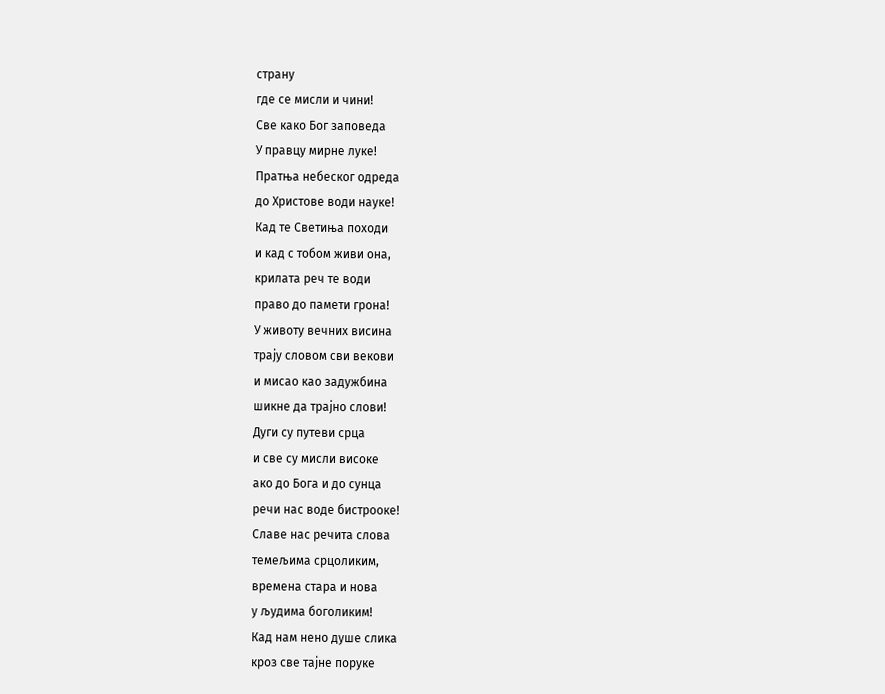страну
где се мисли и чини!
Све како Бог заповеда
У правцу мирне луке!
Пратња небеског одреда
до Христове води науке!
Кад те Светиња походи
и кад с тобом живи она,
крилата реч те води
право до памети грона!
У животу вечних висина
трају словом сви векови
и мисао као задужбина
шикне да трајно слови!
Дуги су путеви срца
и све су мисли високе
ако до Бога и до сунца
речи нас воде бистрооке!
Славе нас речита слова
темељима срцоликим,
времена стара и нова
у људима боголиким!
Кад нам нено душе слика
кроз све тајне поруке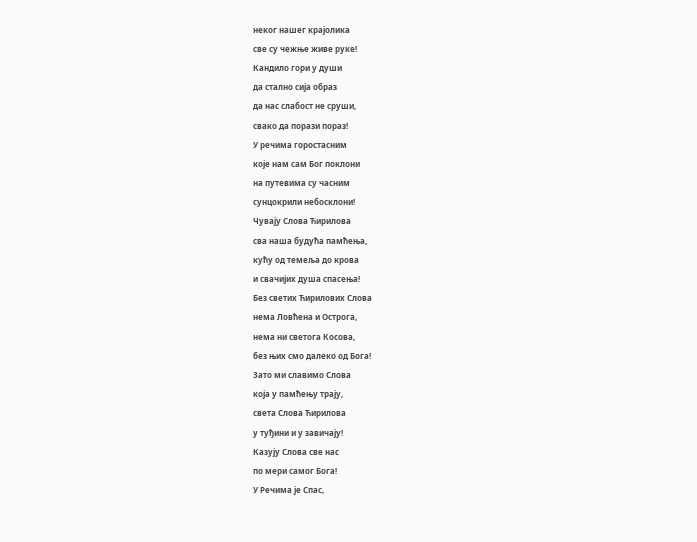неког нашег крајолика
све су чежње живе руке!
Кандило гори у души
да стално сија образ
да нас слабост не сруши,
свако да порази пораз!
У речима горостасним
које нам сам Бог поклони
на путевима су часним
сунцокрили небосклони!
Чувају Слова Ћирилова
сва наша будућа памћења,
кућу од темеља до крова
и свачијих душа спасења!
Без светих Ћирилових Слова
нема Ловћена и Острога,
нема ни светога Косова,
без њих смо далеко од Бога!
Зато ми славимо Слова
која у памћењу трају,
света Слова Ћирилова
у туђини и у завичају!
Казују Слова све нас
по мери самог Бога!
У Речима је Спас,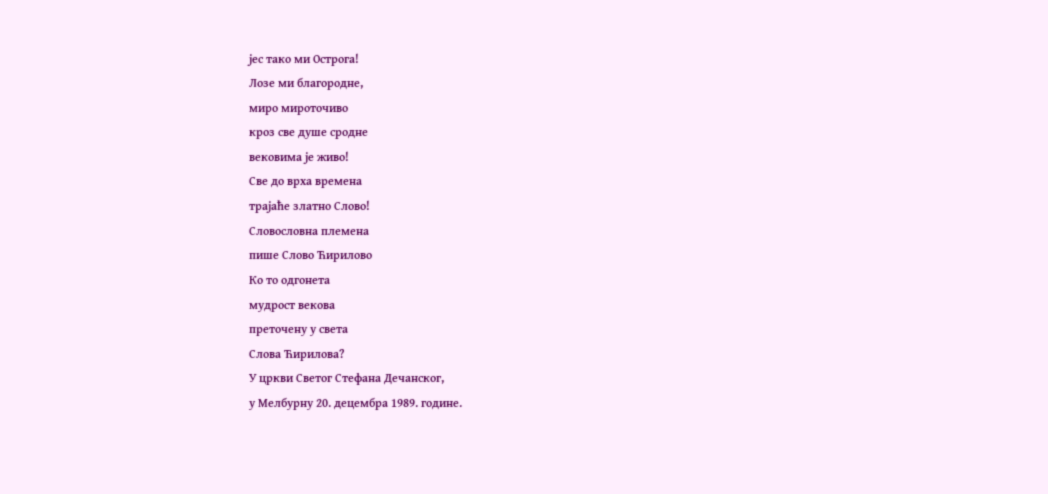јес тако ми Острога!
Лозе ми благородне,
миро мироточиво
кроз све душе сродне
вековима је живо!
Све до врха времена
трајаће златно Слово!
Словословна племена
пише Слово Ћирилово
Ко то одгонета
мудрост векова
преточену у света
Слова Ћирилова?
У цркви Светог Стефана Дечанског,
у Мелбурну 20. децембра 1989. године.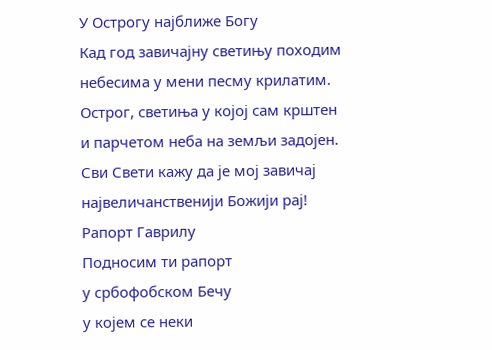У Острогу најближе Богу
Кад год завичајну светињу походим
небесима у мени песму крилатим.
Острог, светиња у којој сам крштен
и парчетом неба на земљи задојен.
Сви Свети кажу да је мој завичај
највеличанственији Божији рај!
Рапорт Гаврилу
Подносим ти рапорт
у србофобском Бечу
у којем се неки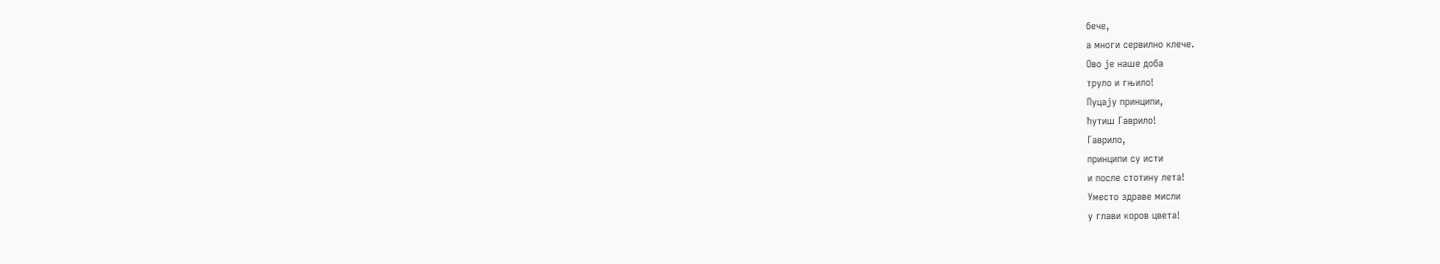бече,
а многи сервилно клече.
Ово је наше доба
труло и гњило!
Пуцају принципи,
ћутиш Гаврило!
Гаврило,
принципи су исти
и после стотину лета!
Уместо здраве мисли
у глави коров цвета!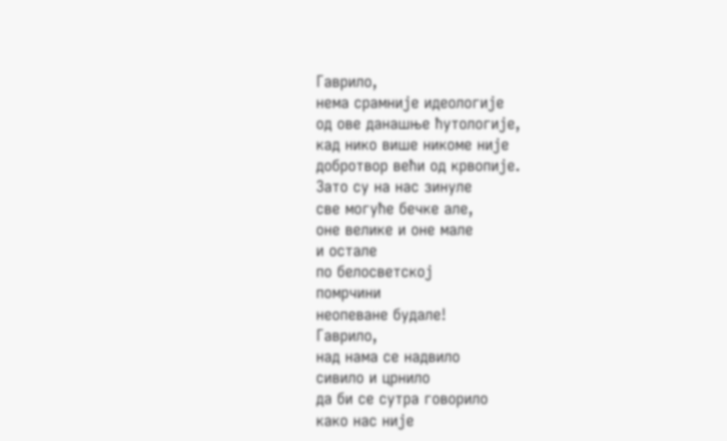Гаврило,
нема срамније идеологије
од ове данашње ћутологије,
кад нико више никоме није
добротвор већи од крвопије.
Зато су на нас зинуле
све могуће бечке але,
оне велике и оне мале
и остале
по белосветској
помрчини
неопеване будале!
Гаврило,
над нама се надвило
сивило и црнило
да би се сутра говорило
како нас није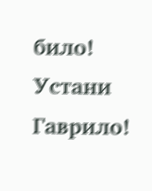било!
Устани Гаврило!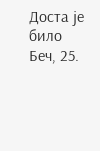Доста је било
Беч, 25.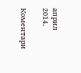април 2014.

Коментари